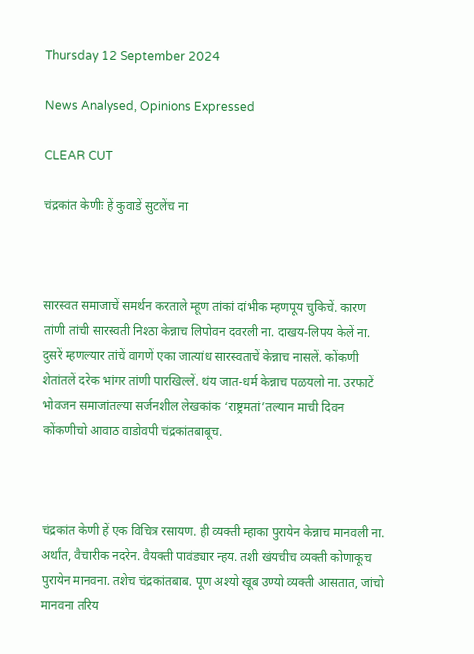Thursday 12 September 2024

News Analysed, Opinions Expressed

CLEAR CUT

चंद्रकांत केणीः हें कुवाडें सुटलेंच ना



सारस्वत समाजाचें समर्थन करताले म्हूण तांकां दांभीक म्हणपूय चुकिचें. कारण तांणी तांची सारस्वती निश्ठा केन्नाच लिपोवन दवरली ना. दाखय-लिपय केलें ना. दुसरें म्हणल्यार तांचें वागणें एका जात्यांध सारस्वताचें केन्नाच नासलें. कोंकणी शेतांतलें दरेक भांगर तांणी पारखिल्लें. थंय जात-धर्म केन्नाच पळयलो ना. उरफाटें भोवजन समाजांतल्या सर्जनशील लेखकांक ‘राष्ट्रमतां’तल्यान माची दिवन कोंकणीचो आवाठ वाडोवपी चंद्रकांतबाबूच.



चंद्रकांत केणी हें एक विचित्र रसायण. ही व्यक्ती म्हाका पुरायेन केन्नाच मानवली ना. अर्थांत, वैचारीक नदरेन. वैयक्ती पावंड्यार न्हय. तशी खंयचीच व्यक्ती कोणाकूच पुरायेन मानवना. तशेच चंद्रकांतबाब. पूण अश्यो खूब उण्यो व्यक्ती आसतात, जांचो मानवना तरिय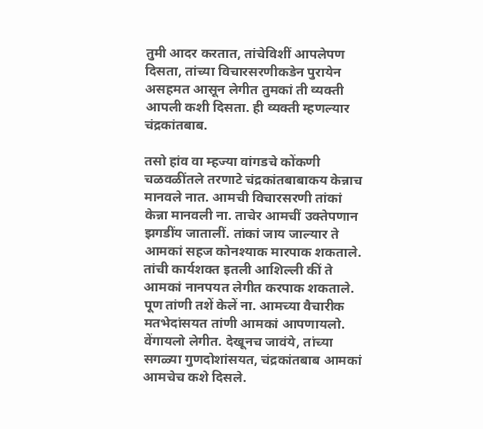तुमी आदर करतात, तांचेविशीं आपलेपण दिसता, तांच्या विचारसरणीकडेन पुरायेन असहमत आसून लेगीत तुमकां ती व्यक्ती आपली कशी दिसता. ही व्यक्ती म्हणल्यार चंद्रकांतबाब.

तसो हांव वा म्हज्या वांगडचे कोंकणी चळवळींतले तरणाटे चंद्रकांतबाबाकय केन्नाच मानवले नात. आमची विचारसरणी तांकां केन्ना मानवली ना. ताचेर आमचीं उक्तेपणान झगडींय जातालीं. तांकां जाय जाल्यार ते आमकां सहज कोनश्याक मारपाक शकताले. तांची कार्यशक्त इतली आशिल्ली कीं ते आमकां नानपयत लेगीत करपाक शकताले. पूण तांणी तशें केलें ना. आमच्या वैचारीक मतभेदांसयत तांणी आमकां आपणायलो. वेंगायलो लेगीत. देखूनच जावंये, तांच्या सगळ्या गुणदोशांसयत, चंद्रकांतबाब आमकां आमचेच कशे दिसले.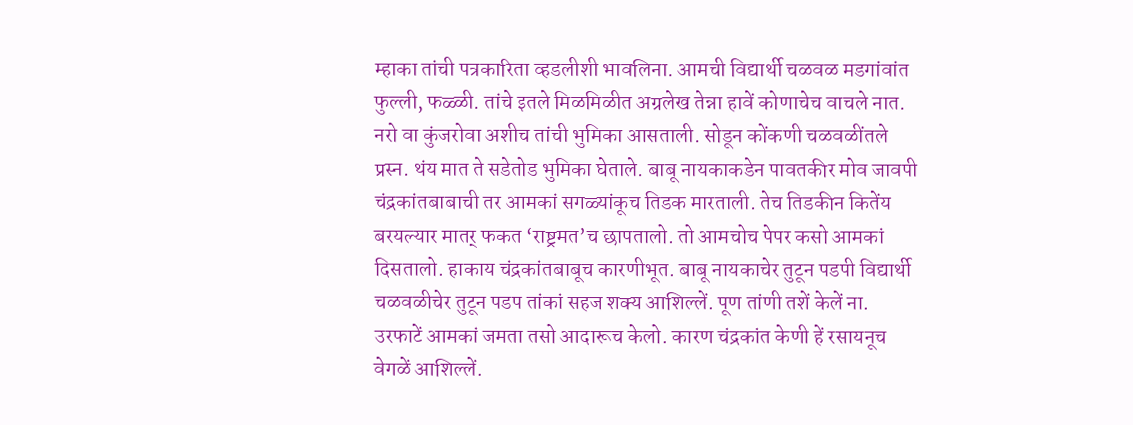म्हाका तांची पत्रकारिता व्हडलीशी भावलिना. आमची विद्यार्थी चळवळ मडगांवांत फुल्ली, फळ्ळी. तांचे इतले मिळमिळीत अग्रलेख तेन्ना हावें कोणाचेच वाचले नात. नरो वा कुंजरोवा अशीच तांची भुमिका आसताली. सोडून कोंकणी चळवळींतले प्रस्न. थंय मात ते सडेतोड भुमिका घेताले. बाबू नायकाकडेन पावतकीर मोव जावपी चंद्रकांतबाबाची तर आमकां सगळ्यांकूच तिडक मारताली. तेच तिडकीन कितेंय बरयल्यार मातर् फकत ‘राष्ट्रमत’च छापतालो. तो आमचोच पेपर कसो आमकां दिसतालो. हाकाय चंद्रकांतबाबूच कारणीभूत. बाबू नायकाचेर तुटून पडपी विद्यार्थी चळवळीचेर तुटून पडप तांकां सहज शक्य आशिल्लें. पूण तांणी तशें केलें ना. उरफाटें आमकां जमता तसो आदारूच केलो. कारण चंद्रकांत केणी हें रसायनूच वेगळें आशिल्लें.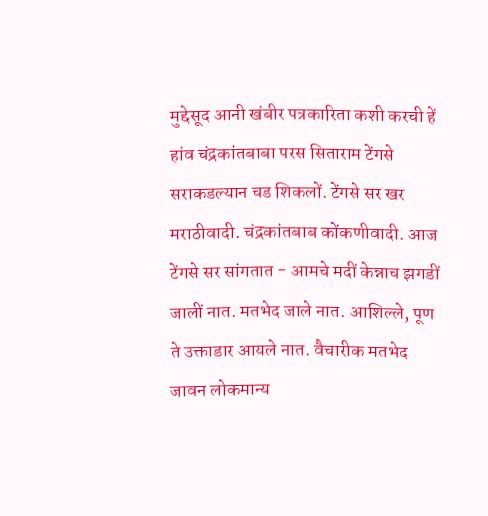मुद्देसूद आनी खंबीर पत्रकारिता कशी करची हें हांव चंद्रकांतबाबा परस सिताराम टेंगसे सराकडल्यान चड शिकलों. टेंगसे सर खर मराठीवादी. चंद्रकांतबाब कोंकणीवादी. आज टेंगसे सर सांगतात - आमचे मदीं केन्नाच झगडीं जालीं नात. मतभेद जाले नात. आशिल्ले, पूण ते उक्ताडार आयले नात. वैचारीक मतभेद जावन लोकमान्य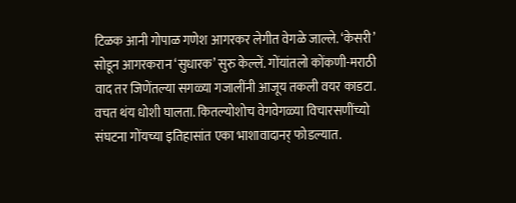टिळक आनी गोपाळ गणेश आगरकर लेगीत वेगळे जाल्ले. ‘केसरी’ सोडून आगरकरान ‘सुधारक’ सुरु केल्लें. गोंयांतलो कोंकणी-मराठी वाद तर जिणेंतल्या सगळ्या गजालींनी आजूय तकली वयर काडटा. वचत थंय धोशी घालता. कितल्योशोच वेगवेगळ्या विचारसणींच्यो संघटना गोंयच्या इतिहासांत एका भाशावादानर् फोडल्यात.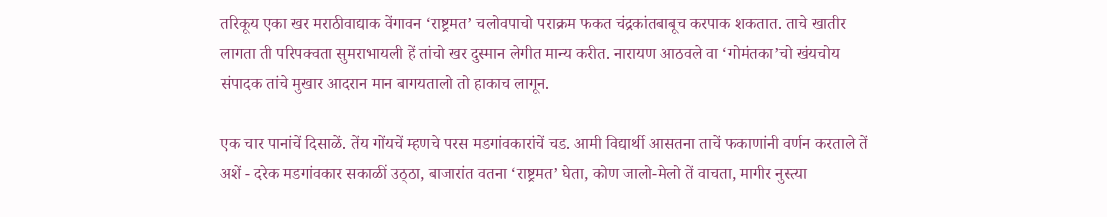तरिकूय एका खर मराठीवाद्याक वेंगावन ‘राष्ट्रमत’ चलोवपाचो पराक्रम फकत चंद्रकांतबाबूच करपाक शकतात. ताचे खातीर लागता ती परिपक्वता सुमराभायली हें तांचो खर दुस्मान लेगीत मान्य करीत. नारायण आठवले वा ‘गोमंतका’चो खंयचोय संपादक तांचे मुखार आदरान मान बागयतालो तो हाकाच लागून.

एक चार पानांचें दिसाळें. तेंय गोंयचें म्हणचे परस मडगांवकारांचें चड. आमी विद्यार्थी आसतना ताचें फकाणांनी वर्णन करताले तें अशें - दरेक मडगांवकार सकाळीं उठ्‌ठा, बाजारांत वतना ‘राष्ट्रमत’ घेता, कोण जालो-मेलो तें वाचता, मागीर नुस्त्या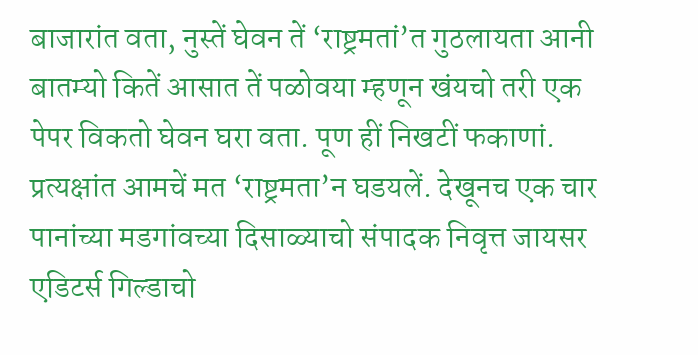बाजारांत वता, नुस्तें घेवन तें ‘राष्ट्रमतां’त गुठलायता आनी बातम्यो कितें आसात तें पळोवया म्हणून खंयचो तरी एक पेपर विकतो घेवन घरा वता. पूण हीं निखटीं फकाणां. प्रत्यक्षांत आमचें मत ‘राष्ट्रमता’न घडयलें. देखूनच एक चार पानांच्या मडगांवच्या दिसाळ्याचो संपादक निवृत्त जायसर एडिटर्स गिल्डाचो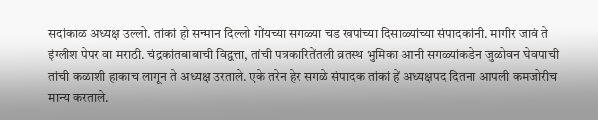सदांकाळ अध्यक्ष उल्लो. तांकां हो सन्मान दिल्लो गोंयच्या सगळ्या चड खपांच्या दिसाळ्यांच्या संपादकांनी. मागीर जावं ते इंग्लीश पेपर वा मराठी. चंद्रकांतबाबाची विद्वत्ता, तांची पत्रकारितेंतली व्रतस्थ भुमिका आनी सगळ्यांकडेन जुळोवन घेवपाची तांची कळाशी हाकाच लागून ते अध्यक्ष उरताले. एके तरेन हेर सगळे संपादक तांकां हें अध्यक्षपद दितना आपली कमजोरीच मान्य करताले.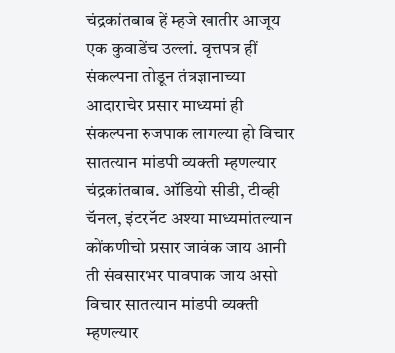चंद्रकांतबाब हें म्हजे खातीर आजूय एक कुवाडेंच उल्लां. वृत्तपत्र हीं संकल्पना तोडून तंत्रज्ञानाच्या आदाराचेर प्रसार माध्यमां ही संकल्पना रुजपाक लागल्या हो विचार सातत्यान मांडपी व्यक्ती म्हणल्यार चंद्रकांतबाब. ऑडियो सीडी, टीव्ही चॅनल, इंटरनॅट अश्या माध्यमांतल्यान कोंकणीचो प्रसार जावंक जाय आनी ती संवसारभर पावपाक जाय असो विचार सातत्यान मांडपी व्यक्ती म्हणल्यार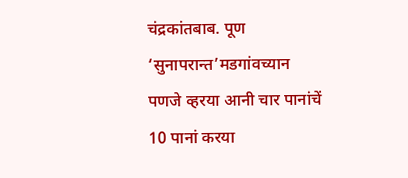चंद्रकांतबाब. पूण ‘सुनापरान्त’मडगांवच्यान पणजे व्हरया आनी चार पानांचें 10 पानां करया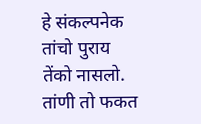हे संकल्पनेक तांचो पुराय तेंको नासलो. तांणी तो फकत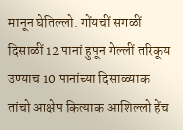मानून घेतिल्लो. गोंयचीं सगळीं दिसाळीं 12 पानां हुपून गेल्लीं तरिकूय उण्याच 10 पानांच्या दिसाळ्याक तांचो आक्षेप कित्याक आशिल्लो हेंच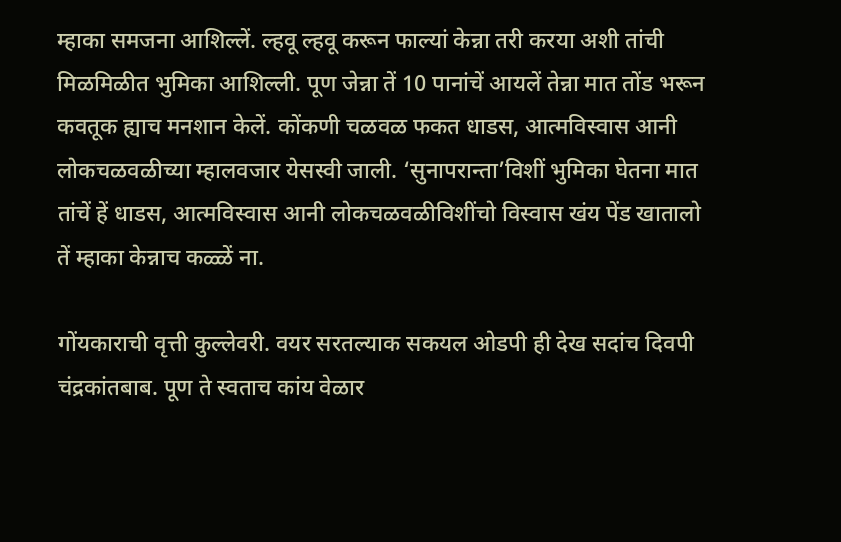म्हाका समजना आशिल्लें. ल्हवू ल्हवू करून फाल्यां केन्ना तरी करया अशी तांची मिळमिळीत भुमिका आशिल्ली. पूण जेन्ना तें 10 पानांचें आयलें तेन्ना मात तोंड भरून कवतूक ह्याच मनशान केलें. कोंकणी चळवळ फकत धाडस, आत्मविस्वास आनी लोकचळवळीच्या म्हालवजार येसस्वी जाली. ‘सुनापरान्ता’विशीं भुमिका घेतना मात तांचें हें धाडस, आत्मविस्वास आनी लोकचळवळीविशींचो विस्वास खंय पेंड खातालो तें म्हाका केन्नाच कळ्ळें ना.

गोंयकाराची वृत्ती कुल्लेवरी. वयर सरतल्याक सकयल ओडपी ही देख सदांच दिवपी चंद्रकांतबाब. पूण ते स्वताच कांय वेळार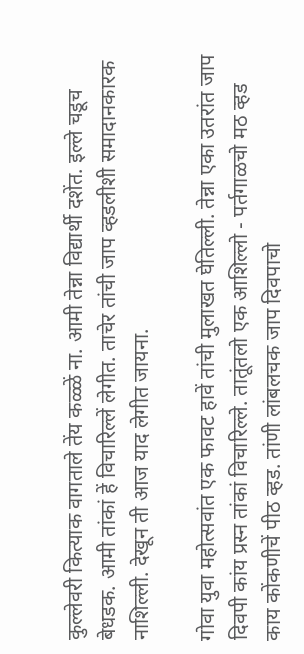कुल्लेवरी कित्याक वागताले तेंय कळ्ळें ना. आमी तेन्ना विद्यार्थी दशेंत. इल्ले चडूच बेधडक. आमी तांकां हें विचारिल्लें लेगीत. ताचेर तांची जाप व्हडलीशी समादानकारक नाशिल्ली. देखून ती आज याद लेगीत जायना.

गोवा युवा महोत्सवांत एक फावट हावें तांची मुलाखत घेतिल्ली. तेन्ना एका उतरांत जाप दिवपी कांय प्रस्न तांकां विचारिल्ले. तातूंतलो एक आशिल्लो - पर्तगाळचो मठ व्हड काय कोंकणीचें पीठ व्हड. तांणी लांबलचक जाप दिवपाचो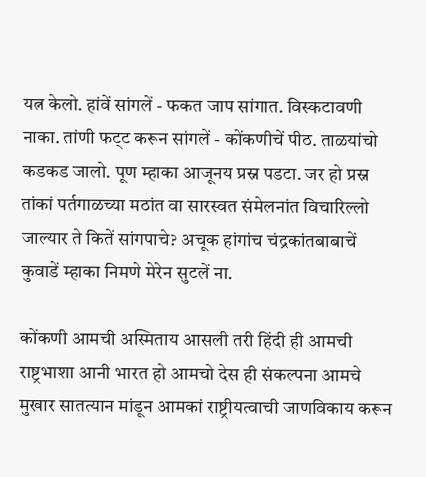यत्न केलो. हांवें सांगलें - फकत जाप सांगात. विस्कटावणी नाका. तांणी फट्‌ट करून सांगलें - कोंकणीचें पीठ. ताळयांचो कडकड जालो. पूण म्हाका आजूनय प्रस्न पडटा. जर हो प्रस्न तांकां पर्तगाळच्या मठांत वा सारस्वत संमेलनांत विचारिल्लो जाल्यार ते कितें सांगपाचे? अचूक हांगांच चंद्रकांतबाबाचें कुवाडें म्हाका निमणे मेरेन सुटलें ना.

कोंकणी आमची अस्मिताय आसली तरी हिंदी ही आमची राष्ट्रभाशा आनी भारत हो आमचो देस ही संकल्पना आमचे मुखार सातत्यान मांडून आमकां राष्ट्रीयत्वाची जाणविकाय करून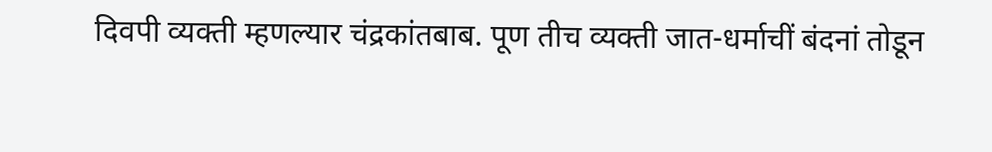दिवपी व्यक्ती म्हणल्यार चंद्रकांतबाब. पूण तीच व्यक्ती जात-धर्माचीं बंदनां तोडून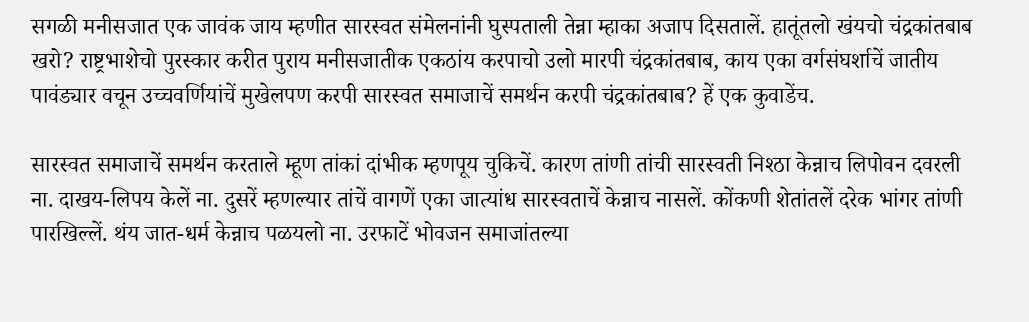सगळी मनीसजात एक जावंक जाय म्हणीत सारस्वत संमेलनांनी घुस्पताली तेन्ना म्हाका अजाप दिसतालें. हातूंतलो खंयचो चंद्रकांतबाब खरो? राष्ट्रभाशेचो पुरस्कार करीत पुराय मनीसजातीक एकठांय करपाचो उलो मारपी चंद्रकांतबाब, काय एका वर्गसंघर्शाचें जातीय पावंड्यार वचून उच्चवर्णियांचें मुखेलपण करपी सारस्वत समाजाचें समर्थन करपी चंद्रकांतबाब? हें एक कुवाडेंच.

सारस्वत समाजाचें समर्थन करताले म्हूण तांकां दांभीक म्हणपूय चुकिचें. कारण तांणी तांची सारस्वती निश्ठा केन्नाच लिपोवन दवरली ना. दाखय-लिपय केलें ना. दुसरें म्हणल्यार तांचें वागणें एका जात्यांध सारस्वताचें केन्नाच नासलें. कोंकणी शेतांतलें दरेक भांगर तांणी पारखिल्लें. थंय जात-धर्म केन्नाच पळयलो ना. उरफाटें भोवजन समाजांतल्या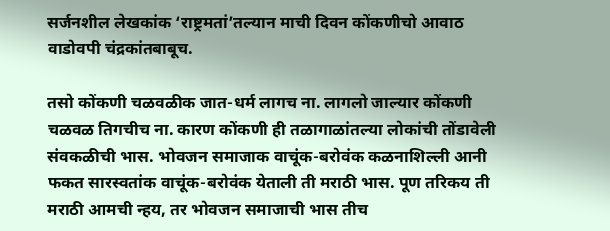सर्जनशील लेखकांक ‘राष्ट्रमतां’तल्यान माची दिवन कोंकणीचो आवाठ वाडोवपी चंद्रकांतबाबूच.

तसो कोंकणी चळवळीक जात-धर्म लागच ना. लागलो जाल्यार कोंकणी चळवळ तिगचीच ना. कारण कोंकणी ही तळागाळांतल्या लोकांची तोंडावेली संवकळीची भास. भोवजन समाजाक वाचूंक-बरोवंक कळनाशिल्ली आनी फकत सारस्वतांक वाचूंक-बरोवंक येताली ती मराठी भास. पूण तरिकय ती मराठी आमची न्हय, तर भोवजन समाजाची भास तीच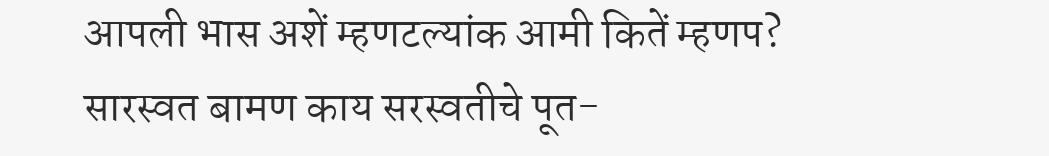आपली भास अशें म्हणटल्यांक आमी कितें म्हणप? सारस्वत बामण काय सरस्वतीचे पूत-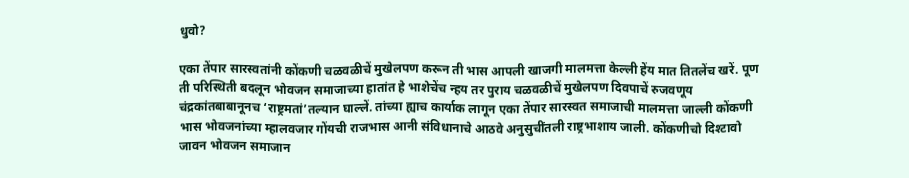धुवो?

एका तेंपार सारस्वतांनी कोंकणी चळवळीचें मुखेलपण करून ती भास आपली खाजगी मालमत्ता केल्ली हेंय मात तितलेंच खरें. पूण ती परिस्थिती बदलून भोवजन समाजाच्या हातांत हे भाशेचेंच न्हय तर पुराय चळवळीचें मुखेलपण दिवपाचें रुजवणूय चंद्रकांतबाबानूनच ‘राष्ट्रमतां’तल्यान घाल्लें. तांच्या ह्याच कार्याक लागून एका तेंपार सारस्वत समाजाची मालमत्ता जाल्ली कोंकणी भास भोवजनांच्या म्हालवजार गोंयची राजभास आनी संविधानाचे आठवे अनुसुचींतली राष्ट्रभाशाय जाली. कोंकणीचो दिश्टावो जावन भोवजन समाजान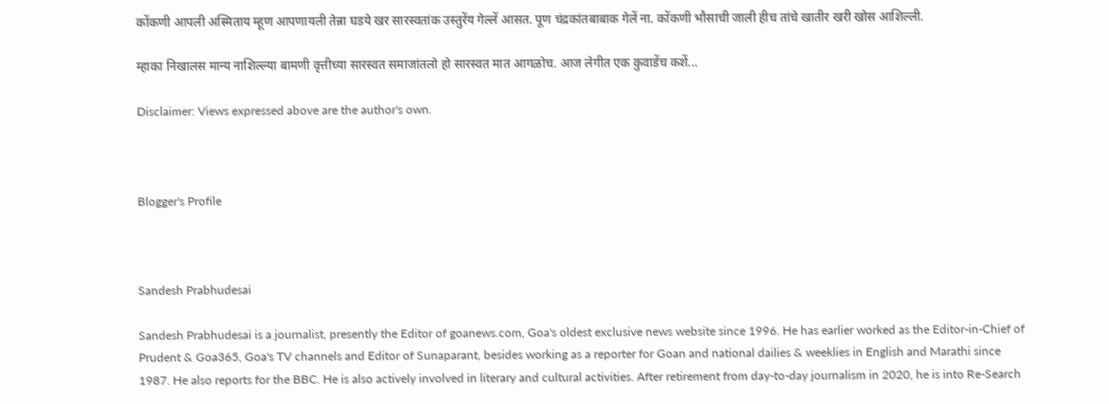कोंकणी आपली अस्मिताय म्हूण आपणायली तेन्ना घडये खर सारस्वतांक उस्तुरेंय गेल्लें आसत. पूण चंद्रकांतबाबाक गेलें ना. कोंकणी भौसाची जाली हीच तांचे खातीर खरी खोस आशिल्ली.

म्हाका निखालस मान्य नाशिल्ल्या बामणी वृत्तीच्या सारस्वत समाजांतलो हो सारस्वत मात आगळोच. आज लेगीत एक कुवाडेंच कशें...

Disclaimer: Views expressed above are the author's own.



Blogger's Profile



Sandesh Prabhudesai

Sandesh Prabhudesai is a journalist, presently the Editor of goanews.com, Goa's oldest exclusive news website since 1996. He has earlier worked as the Editor-in-Chief of Prudent & Goa365, Goa's TV channels and Editor of Sunaparant, besides working as a reporter for Goan and national dailies & weeklies in English and Marathi since 1987. He also reports for the BBC. He is also actively involved in literary and cultural activities. After retirement from day-to-day journalism in 2020, he is into Re-Search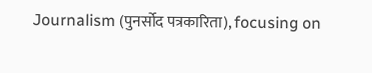Journalism (पुनर्सोद पत्रकारिता), focusing on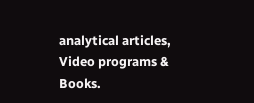analytical articles, Video programs & Books.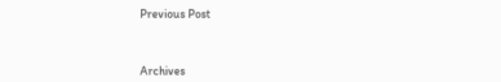Previous Post



Archives